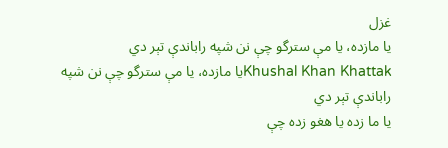غزل
يا مازده، يا مې سترگو چې نن شپه راباندې تېر دي
Khushal Khan Khattakيا مازده، يا مې سترگو چې نن شپه راباندې تېر دي
يا ما زده يا هغو زده چې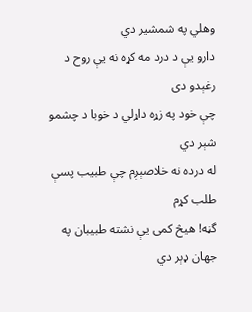وهلي په شمشير دي
دارو يې د درد مه کړه نه يې روح د رغېدو دی
چې خود په زړه داړلي د خوبا د چشمو شېر دي
له درده نه خلاصېږم چې طبيب پسې طلب کړم
گڼه! هيڅ کمی يې نشته طبيبان په جهان ډېر دي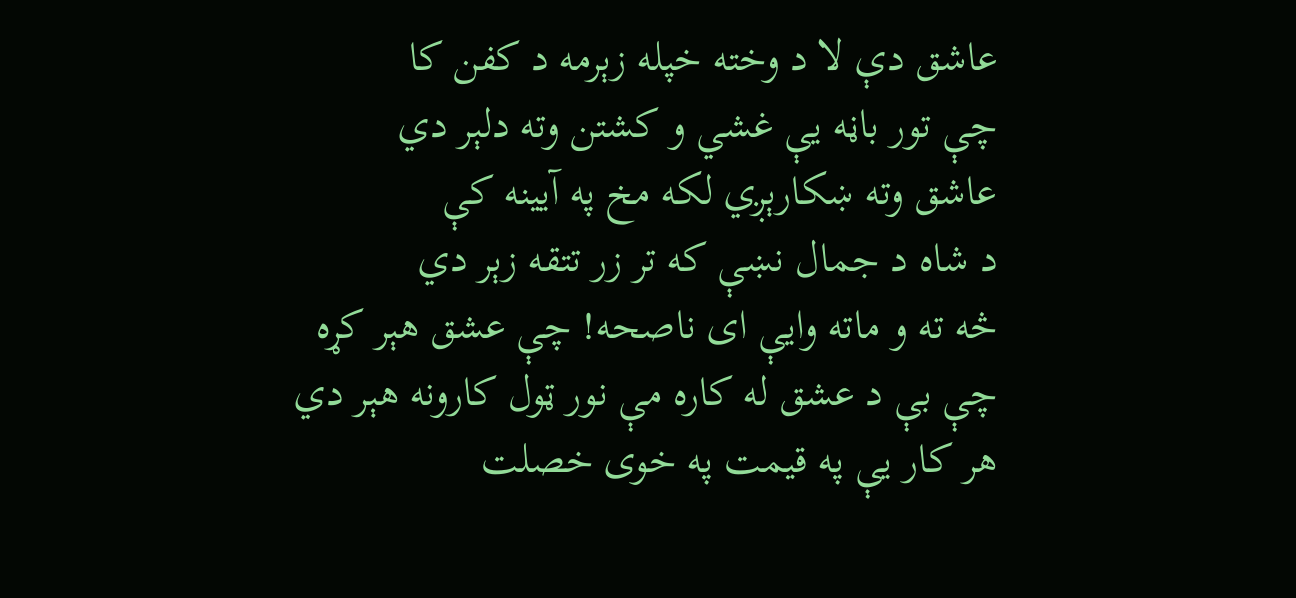عاشق دې لا د وخته خپله زېرمه د کفن کا
چې تور باڼه يې غشي و کشتن وته دلېر دي
عاشق وته ښکارېږي لکه مخ په آيينه کې
د شاه د جمال نښې که تر زر تتقه زېر دي
څه ته و ماته وايې ای ناصحه! چې عشق هېر کړه
چې بې د عشق له کاره مې نور ټول کارونه هېر دي
هر کار يې په قيمت په خوی خصلت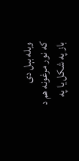وبله بېل دی
که نور مرغونه هم د باز په شکل يا په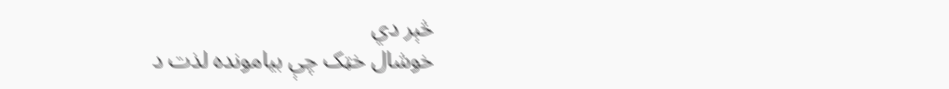څېر دي
خوشال خټک چې بيامونده لذت د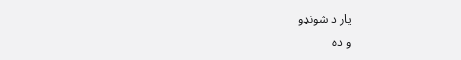يار د شونډو
و ده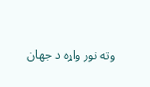وته نور واړه د جهان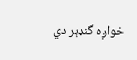خواږه گنډېر دي